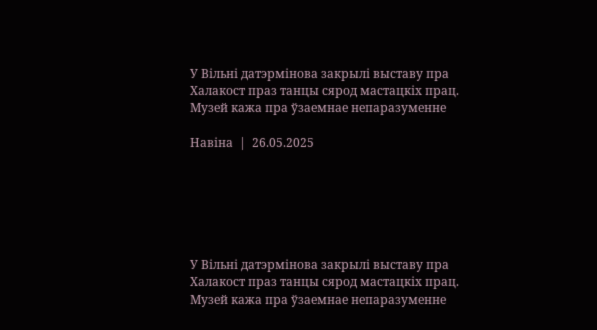У Вільні датэрмінова закрылі выставу пра Халакост праз танцы сярод мастацкіх прац. Музей кажа пра ўзаемнае непаразуменне

Навіна  |  26.05.2025






У Вільні датэрмінова закрылі выставу пра Халакост праз танцы сярод мастацкіх прац. Музей кажа пра ўзаемнае непаразуменне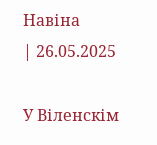Навіна
| 26.05.2025

У Віленскім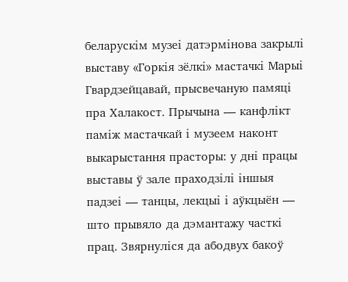беларускім музеі датэрмінова закрылі выставу «Горкія зёлкі» мастачкі Марыі Гвардзейцавай, прысвечаную памяці пра Халакост. Прычына — канфлікт паміж мастачкай і музеем наконт выкарыстання прасторы: у дні працы выставы ў зале праходзілі іншыя падзеі — танцы, лекцыі і аўкцыён — што прывяло да дэмантажу часткі прац. Звярнуліся да абодвух бакоў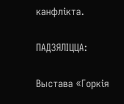канфлікта.

ПАДЗЯЛІЦЦА:

Выстава «Горкія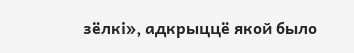зёлкі», адкрыццё якой было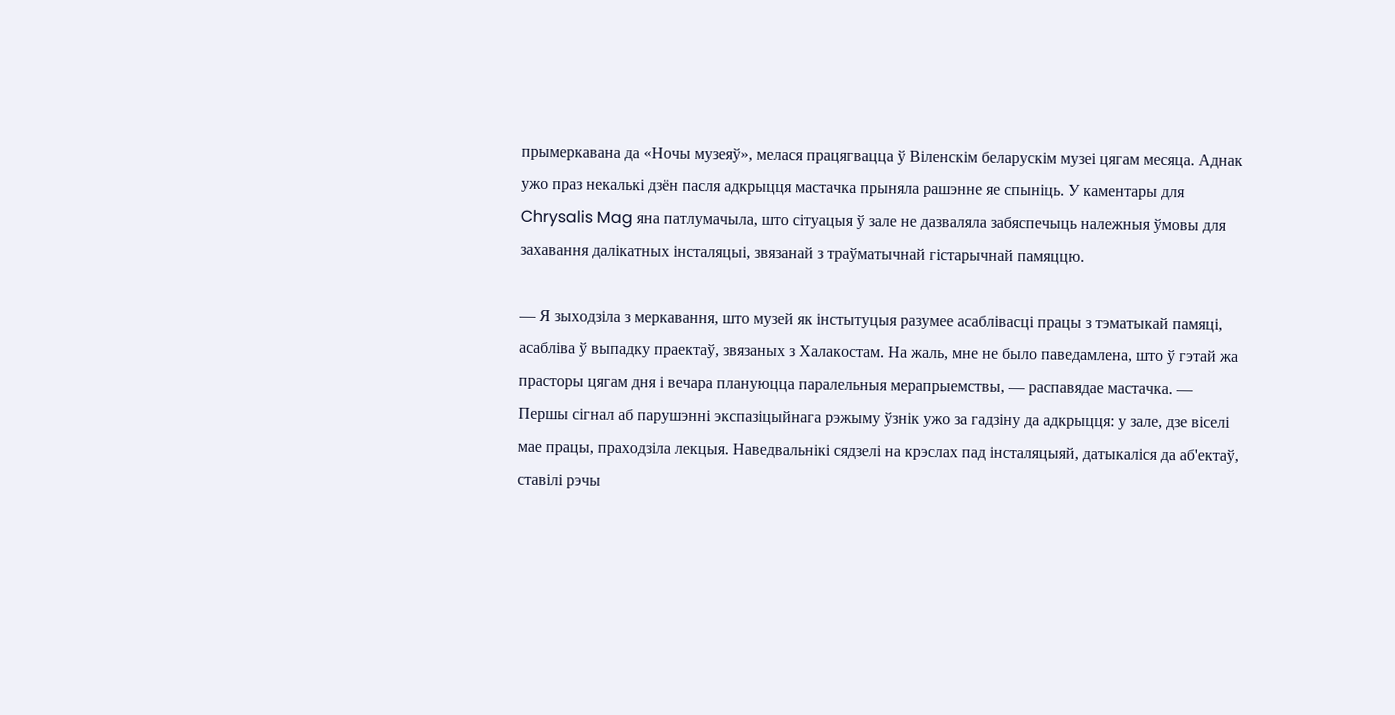прымеркавана да «Ночы музеяў», мелася працягвацца ў Віленскім беларускім музеі цягам месяца. Аднак ужо праз некалькі дзён пасля адкрыцця мастачка прыняла рашэнне яе спыніць. У каментары для Chrysalis Mag яна патлумачыла, што сітуацыя ў зале не дазваляла забяспечыць належныя ўмовы для захавання далікатных інсталяцыі, звязанай з траўматычнай гістарычнай памяццю.

— Я зыходзіла з меркавання, што музей як інстытуцыя разумее асаблівасці працы з тэматыкай памяці, асабліва ў выпадку праектаў, звязаных з Халакостам. На жаль, мне не было паведамлена, што ў гэтай жа прасторы цягам дня і вечара плануюцца паралельныя мерапрыемствы, — распавядае мастачка. — Першы сігнал аб парушэнні экспазіцыйнага рэжыму ўзнік ужо за гадзіну да адкрыцця: у зале, дзе віселі мае працы, праходзіла лекцыя. Наведвальнікі сядзелі на крэслах пад інсталяцыяй, датыкаліся да аб'ектаў, ставілі рэчы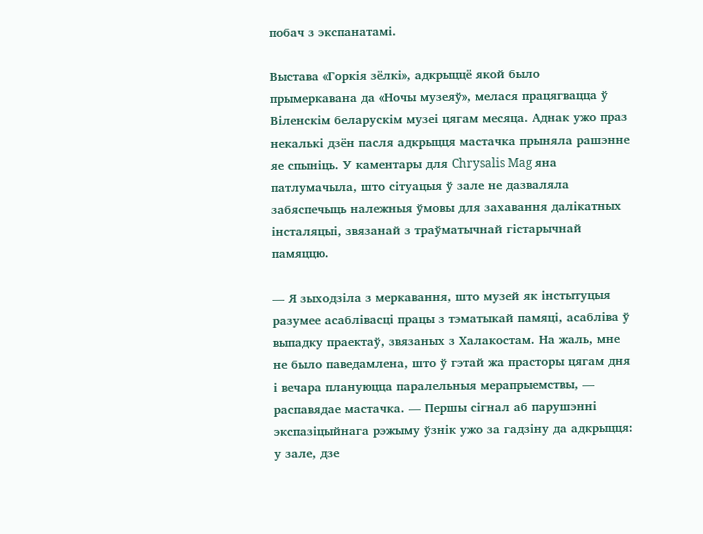побач з экспанатамі.

Выстава «Горкія зёлкі», адкрыццё якой было прымеркавана да «Ночы музеяў», мелася працягвацца ў Віленскім беларускім музеі цягам месяца. Аднак ужо праз некалькі дзён пасля адкрыцця мастачка прыняла рашэнне яе спыніць. У каментары для Chrysalis Mag яна патлумачыла, што сітуацыя ў зале не дазваляла забяспечыць належныя ўмовы для захавання далікатных інсталяцыі, звязанай з траўматычнай гістарычнай памяццю.

— Я зыходзіла з меркавання, што музей як інстытуцыя разумее асаблівасці працы з тэматыкай памяці, асабліва ў выпадку праектаў, звязаных з Халакостам. На жаль, мне не было паведамлена, што ў гэтай жа прасторы цягам дня і вечара плануюцца паралельныя мерапрыемствы, — распавядае мастачка. — Першы сігнал аб парушэнні экспазіцыйнага рэжыму ўзнік ужо за гадзіну да адкрыцця: у зале, дзе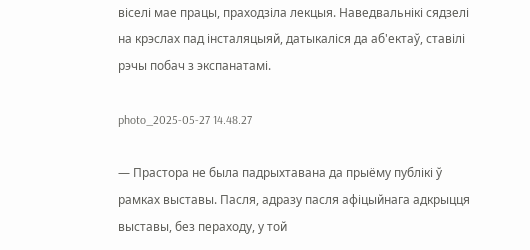віселі мае працы, праходзіла лекцыя. Наведвальнікі сядзелі на крэслах пад інсталяцыяй, датыкаліся да аб'ектаў, ставілі рэчы побач з экспанатамі.

photo_2025-05-27 14.48.27

— Прастора не была падрыхтавана да прыёму публікі ў рамках выставы. Пасля, адразу пасля афіцыйнага адкрыцця выставы, без пераходу, у той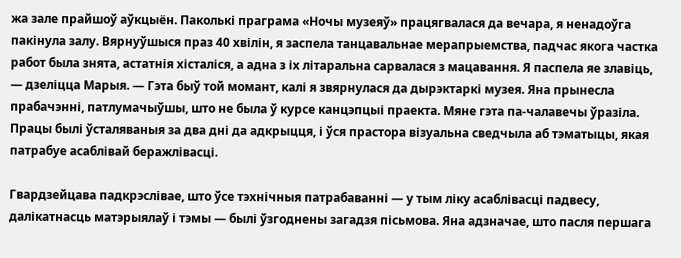жа зале прайшоў аўкцыён. Паколькі праграма «Ночы музеяў» працягвалася да вечара, я ненадоўга пакінула залу. Вярнуўшыся праз 40 хвілін, я заспела танцавальнае мерапрыемства, падчас якога частка работ была знята, астатнія хісталіся, а адна з іх літаральна сарвалася з мацавання. Я паспела яе злавіць, — дзеліцца Марыя. — Гэта быў той момант, калі я звярнулася да дырэктаркі музея. Яна прынесла прабачэнні, патлумачыўшы, што не была ў курсе канцэпцыі праекта. Мяне гэта па-чалавечы ўразіла. Працы былі ўсталяваныя за два дні да адкрыцця, і ўся прастора візуальна сведчыла аб тэматыцы, якая патрабуе асаблівай беражлівасці.

Гвардзейцава падкрэслівае, што ўсе тэхнічныя патрабаванні — у тым ліку асаблівасці падвесу, далікатнасць матэрыялаў і тэмы — былі ўзгоднены загадзя пісьмова. Яна адзначае, што пасля першага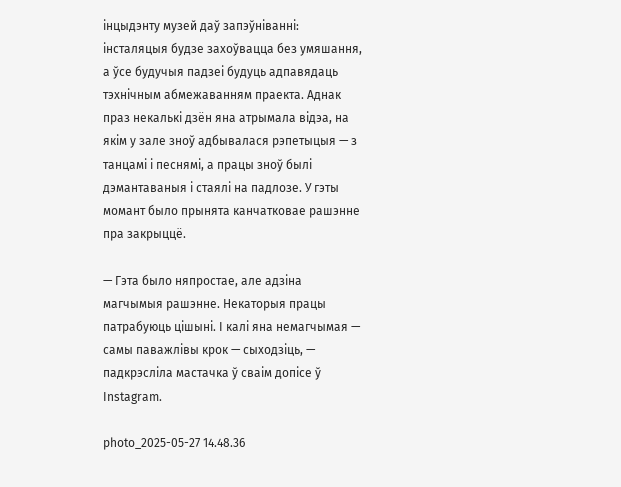інцыдэнту музей даў запэўніванні: інсталяцыя будзе захоўвацца без умяшання, а ўсе будучыя падзеі будуць адпавядаць тэхнічным абмежаванням праекта. Аднак праз некалькі дзён яна атрымала відэа, на якім у зале зноў адбывалася рэпетыцыя — з танцамі і песнямі, а працы зноў былі дэмантаваныя і стаялі на падлозе. У гэты момант было прынята канчатковае рашэнне пра закрыццё.

— Гэта было няпростае, але адзіна магчымыя рашэнне. Некаторыя працы патрабуюць цішыні. І калі яна немагчымая — самы паважлівы крок — сыходзіць, — падкрэсліла мастачка ў сваім допісе ў Instagram.

photo_2025-05-27 14.48.36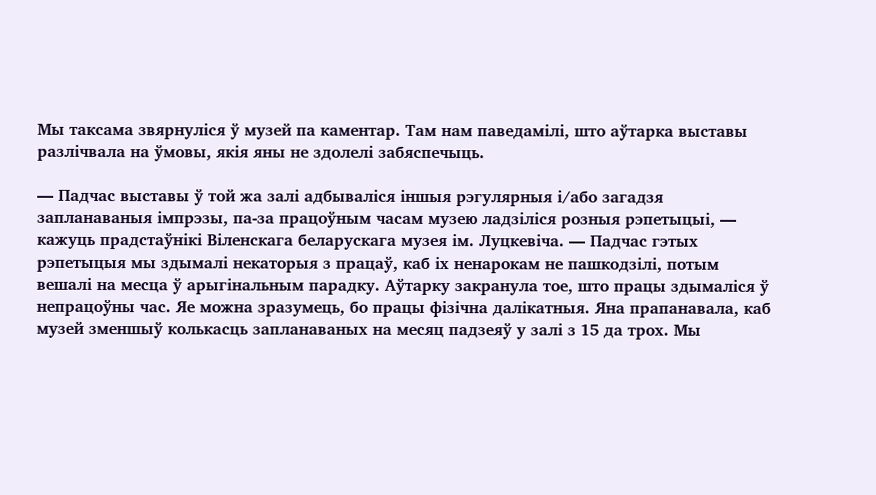Мы таксама звярнуліся ў музей па каментар. Там нам паведамілі, што аўтарка выставы разлічвала на ўмовы, якія яны не здолелі забяспечыць.

— Падчас выставы ў той жа залі адбываліся іншыя рэгулярныя і/або загадзя запланаваныя імпрэзы, па-за працоўным часам музею ладзіліся розныя рэпетыцыі, — кажуць прадстаўнікі Віленскага беларускага музея ім. Луцкевіча. — Падчас гэтых рэпетыцыя мы здымалі некаторыя з працаў, каб іх ненарокам не пашкодзілі, потым вешалі на месца ў арыгінальным парадку. Аўтарку закранула тое, што працы здымаліся ў непрацоўны час. Яе можна зразумець, бо працы фізічна далікатныя. Яна прапанавала, каб музей зменшыў колькасць запланаваных на месяц падзеяў у залі з 15 да трох. Мы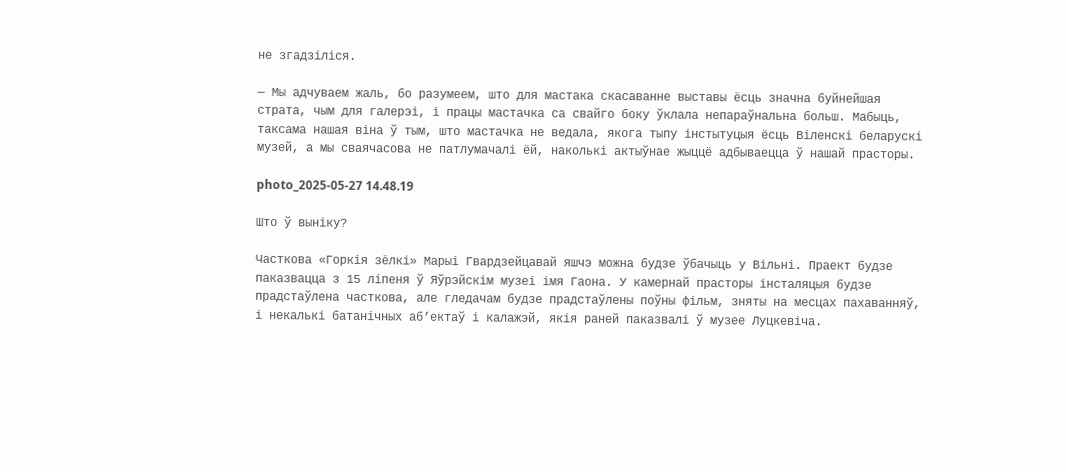не згадзіліся.

— Мы адчуваем жаль, бо разумеем, што для мастака скасаванне выставы ёсць значна буйнейшая страта, чым для галерэі, і працы мастачка са свайго боку ўклала непараўнальна больш. Мабыць, таксама нашая віна ў тым, што мастачка не ведала, якога тыпу інстытуцыя ёсць Віленскі беларускі музей, а мы сваячасова не патлумачалі ёй, наколькі актыўнае жыццё адбываецца ў нашай прасторы.

photo_2025-05-27 14.48.19

Што ў выніку?

Часткова «Горкія зёлкі» Марыі Гвардзейцавай яшчэ можна будзе ўбачыць у Вільні. Праект будзе паказвацца з 15 ліпеня ў Яўрэйскім музеі імя Гаона. У камернай прасторы інсталяцыя будзе прадстаўлена часткова, але гледачам будзе прадстаўлены поўны фільм, зняты на месцах пахаванняў, і некалькі батанічных аб’ектаў і калажэй, якія раней паказвалі ў музее Луцкевіча.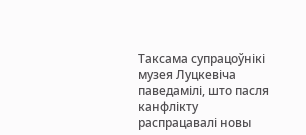Таксама супрацоўнікі музея Луцкевіча паведамілі, што пасля канфлікту распрацавалі новы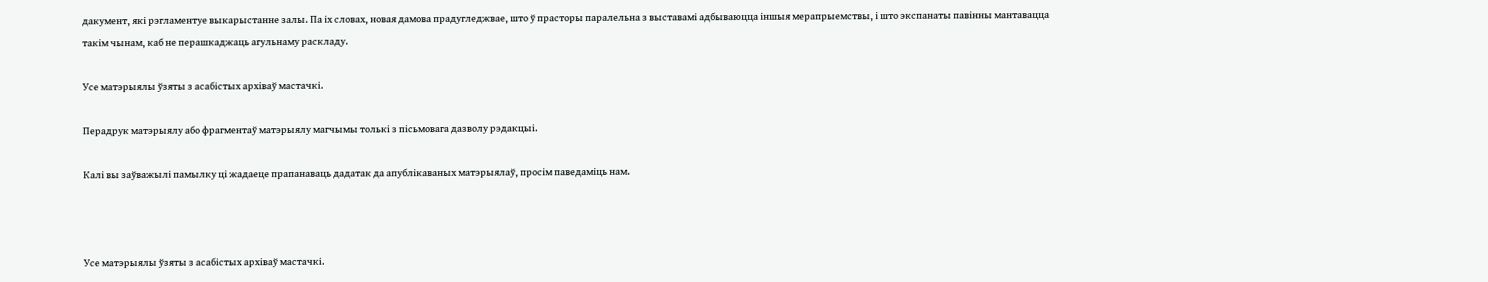дакумент, які рэгламентуе выкарыстанне залы. Па іх словах, новая дамова прадугледжвае, што ў прасторы паралельна з выставамі адбываюцца іншыя мерапрыемствы, і што экспанаты павінны мантавацца такім чынам, каб не перашкаджаць агульнаму раскладу.

Усе матэрыялы ўзяты з асабістых архіваў мастачкі.

Перадрук матэрыялу або фрагментаў матэрыялу магчымы толькі з пісьмовага дазволу рэдакцыі.

Калі вы заўважылі памылку ці жадаеце прапанаваць дадатак да апублікаваных матэрыялаў, просім паведаміць нам.



Усе матэрыялы ўзяты з асабістых архіваў мастачкі.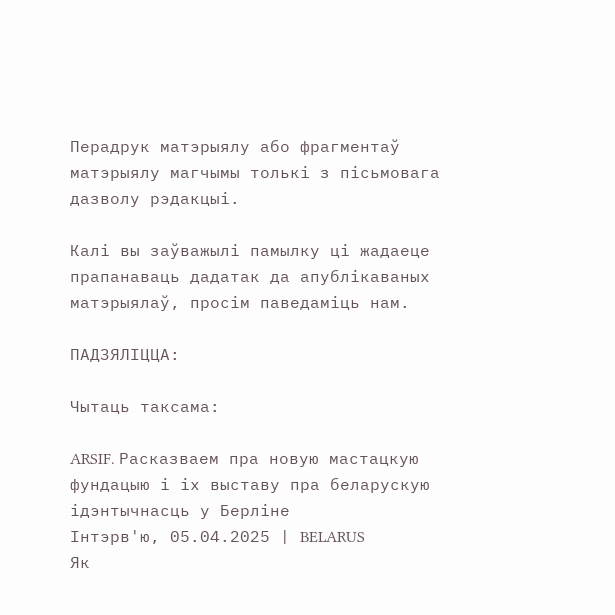Перадрук матэрыялу або фрагментаў матэрыялу магчымы толькі з пісьмовага дазволу рэдакцыі.

Калі вы заўважылі памылку ці жадаеце прапанаваць дадатак да апублікаваных матэрыялаў, просім паведаміць нам.

ПАДЗЯЛІЦЦА:

Чытаць таксама:

ARSIF. Расказваем пра новую мастацкую фундацыю і іх выставу пра беларускую ідэнтычнасць у Берліне
Інтэрв'ю, 05.04.2025 | BELARUS
Як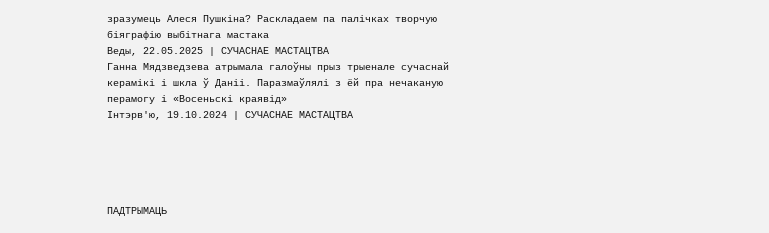зразумець Алеся Пушкіна? Раскладаем па палічках творчую біяграфію выбітнага мастака
Веды, 22.05.2025 | СУЧАСНАЕ МАСТАЦТВА
Ганна Мядзведзева атрымала галоўны прыз трыенале сучаснай керамікі і шкла ў Даніі. Паразмаўлялі з ёй пра нечаканую перамогу і «Восеньскі краявід»
Інтэрв'ю, 19.10.2024 | СУЧАСНАЕ МАСТАЦТВА





ПАДТРЫМАЦЬ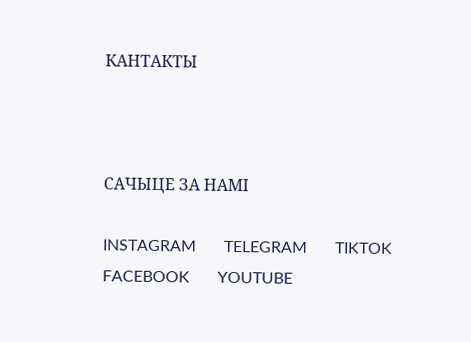КАНТАКТЫ



САЧЫЦЕ ЗА НАМI

INSTAGRAM       TELEGRAM       TIKTOK       FACEBOOK       YOUTUBE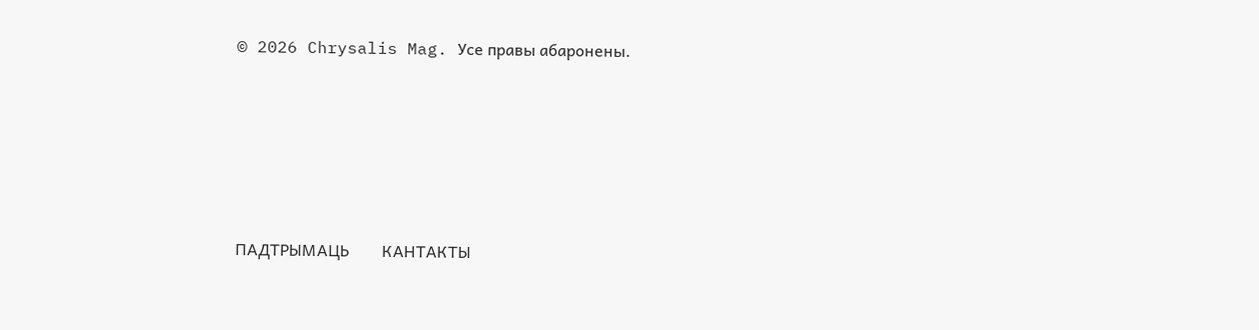© 2026 Chrysalis Mag. Усе правы абаронены.







ПАДТРЫМАЦЬ        КАНТАКТЫ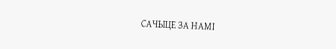САЧЫЦЕ ЗА НАМI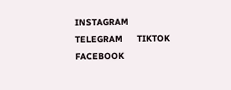INSTAGRAM       TELEGRAM       TIKTOK       FACEBOOK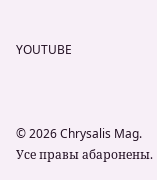YOUTUBE



© 2026 Chrysalis Mag. Усе правы абаронены.